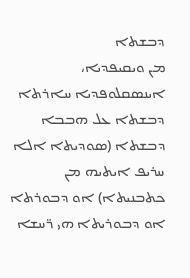ܕܒܫܬܐ
ܡܢ ܘܝܩܝܦܕܝܐ، ܐܝܢܣܩܠܘܦܕܝܐ ܚܐܪܬܐ
ܕܒܫܬܐ ܥܠ ܗܒܒܐ
ܕܒܫܬܐ (ܣܘܕܝܬܐ ܐܠܐ ܚܪܝܦ ܐܝܬܝܗ ܡܢ ܟܬܒܢܝܬܐ) ܐܘ ܕܒܘܪܬܐ ܐܘ ܕܒܘܪܝܬܐ ܗܝ ܪ̈ܚܫܐ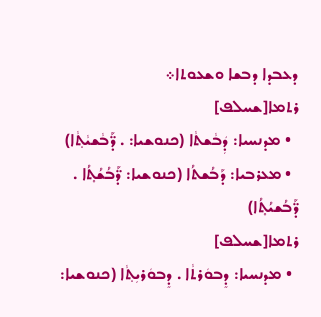ܕܥܒܕܐ ܕܒܫܐ ܘܫܥܘܬܐ܀
ܪܬܡܐ[ܫܚܠܦ]
  • ܡܕܢܚܝܐ: ܕܲܒܵܫܬܵܐ (ܟܢܘܫܝܐ: . ܕ̈ܰܒܵܫܝܵܬ݂ܵܐ)
  • ܡܥܪܒܝܐ: ܕܰܒܳܫܬܳܐ (ܟܢܘܫܝܐ: ܕ̈ܰܒܳܫܳܬ̥ܳܐ . ܕ̈ܰܒܳܫܝܳܬ̥ܳܐ)
ܪܬܡܐ[ܫܚܠܦ]
  • ܡܕܢܚܝܐ: ܕܸܒܘܿܪܬܵܐ . ܕܸܒܘܿܪܝܼܬ݂ܵܐ (ܟܢܘܫܝܐ: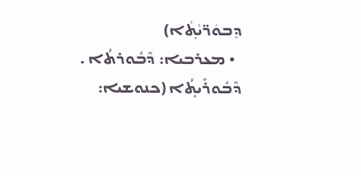ܕܸܒܘܿܪ̈ܝܵܬ݂ܵܐ)
  • ܡܥܪܒܝܐ: ܕܶܒܽܘܪܬܳܐ . ܕܶܒܽܘܪܺܝܬ̥ܳܐ (ܟܢܘܫܝܐ: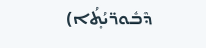ܕܶܒܽܘܪ̈ܝܳܬ̥ܳܐ)